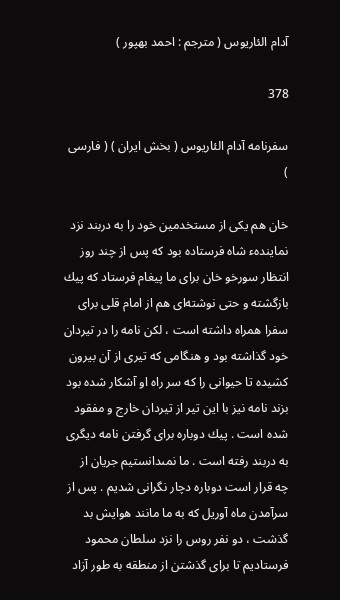آدام الئاريوس ( مترجم : احمد بهپور )

378

سفرنامه آدام الئاريوس ( بخش ايران ) ( فارسى )

خان هم يكى از مستخدمين خود را به دربند نزد نمايندهء شاه فرستاده بود كه پس از چند روز انتظار سورخو خان براى ما پيغام فرستاد كه پيك بازگشته و حتى نوشته‌اى هم از امام قلى براى سفرا همراه داشته است ، لكن نامه را در تيردان خود گذاشته بود و هنگامى كه تيرى از آن بيرون كشيده تا حيوانى را كه سر راه او آشكار شده بود بزند نامه نيز با اين تير از تيردان خارج و مفقود شده است . پيك دوباره براى گرفتن نامه ديگرى به دربند رفته است . ما نمىدانستيم جريان از چه قرار است دوباره دچار نگرانى شديم . پس از سرآمدن ماه آوريل كه به ما مانند هوايش بد گذشت ، دو نفر روس را نزد سلطان محمود فرستاديم تا براى گذشتن از منطقه به طور آزاد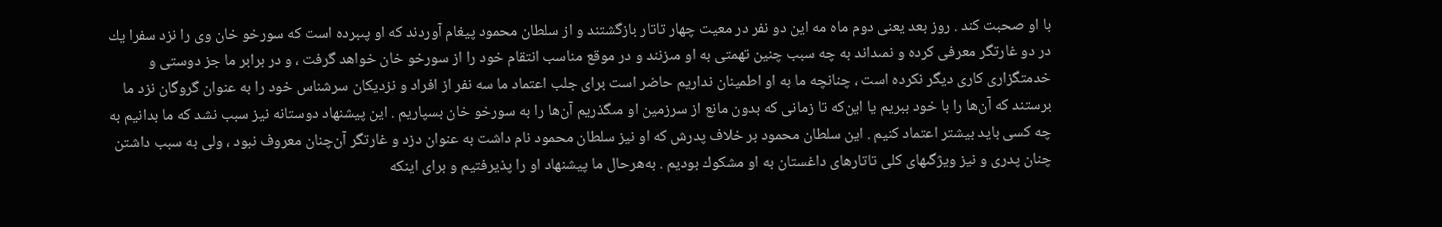با او صحبت كند . روز بعد يعنى دوم ماه مه اين دو نفر در معيت چهار تاتار بازگشتند و از سلطان محمود پيغام آوردند كه او پىبرده است كه سورخو خان وى را نزد سفرا يك در دو غارتگر معرفى كرده و نمىداند به چه سبب چنين تهمتى به او مىزنند و در موقع مناسب انتقام خود را از سورخو خان خواهد گرفت ، و در برابر ما جز دوستى و خدمتگزارى كارى ديگر نكرده است ، چنانچه ما به او اطمينان نداريم حاضر است براى جلب اعتماد ما سه نفر از افراد و نزديكان سرشناس خود را به عنوان گروگان نزد ما برستند كه آن‌ها را با خود ببريم يا اين‌كه تا زمانى كه بدون مانع از سرزمين او مىگذريم آن‌ها را به سورخو خان بسپاريم . اين پيشنهاد دوستانه نيز سبب نشد كه ما بدانيم به چه كسى بايد بيشتر اعتماد كنيم . اين سلطان محمود بر خلاف پدرش كه او نيز سلطان محمود نام داشت به عنوان دزد و غارتگر آن‌چنان معروف نبود ، ولى به سبب داشتن چنان پدرى و نيز ويژگىهاى كلى تاتارهاى داغستان به او مشكوك بوديم . به‌هرحال ما پيشنهاد او را پذيرفتيم و براى اينكه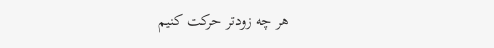هر چه زودتر حركت كنيم